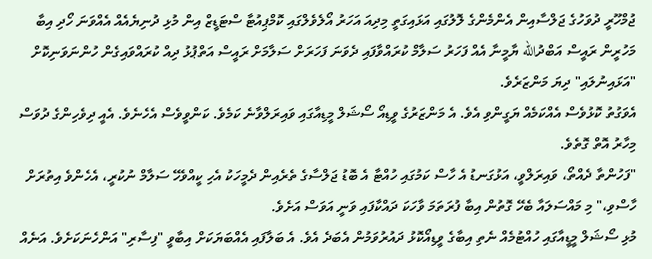ޖުމްހޫރީ ދުވަހުގެ ޖަލްސާއިން އެންމެންގެ ލޮލުގައި އަޅައިގަތީ މިދިއަ އަހަރު އޯލެވެލްގައި ކޮމްޕިއުޓާ ސްޓަޑީޒް އިން މުޅި ދުނިޔެއެއް އެއްވަނަ ހޯދި އިބާ މަހުރީން ރައީސް އަބްދުالله ޔާމީނާ އެއް ފަހަރު ސަލާމް ކުރައްވާފައި ދެވަނަ ފަހަރަށް ސަލާމަށް ރައީސް އަތްޕުޅު ދިއް ކުރައްވައިގެން ހުންނަވަނިކޮށް "އަޅައިނުލައި" ދިޔަ މަންޒަރެވެ.
އެވަގުތު ކޮޅުވެސް އެއްކަމެއް ޔަގީންވި އެވެ. އެ މަންޒަރުގެ ވީޑިއޯ ސޯޝަލް މީޑިއާގައި ވައިރަލްވާނެ ކަމެވެ. ކަންވީވެސް އެހެނެވެ. އެއީ ދިވެހިންގެ ދުވަސް މިހާރު އޮތް ގޮތެވެ.
"ފަހުންތާ ދެއްތޯ، ވައިރަލްވީ، އަޅުގަނޑު އެ ހާސް ކަމުގައި ހުއްޓާ އެ ބޮޑު ޖަލްސާގެ ތެރެއިން ދެމީހަކު އެހި ކީއްވެހޭ ސަލާމް ނުކުރީ، އެހެންވެ އިތުރަށް ހާސްވި،" މި މައްސަލައާ ބެހޭ ގޮތުން އިބާ ފުރަތަމަ ވާހަކަ ދައްކާފައި ވަނީ އަވަސް އަށެވެ.
މުޅި ސޯޝަލް މީޑީއާގައި ހުއްޓުމެއް ނެތި އިބާގެ ވީޑިއޯކޮޅު ދައުރުވަމުން އެބަދެ އެވެ. އެ ބަލާފައި އެއްބަޔަކަށް އިބާވީ "ފިސާރި" އަންހެނަކަށެވެ. އަނެއް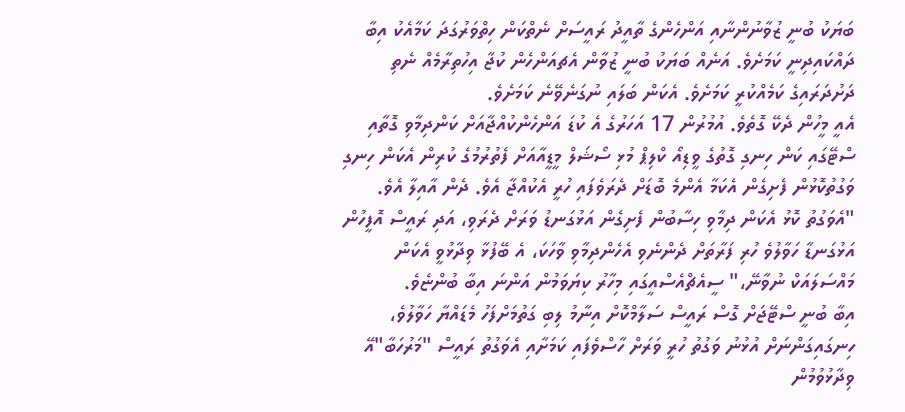ބަޔަކު ބުނީ ޒުވާނުންނާއި އަންހެންގެ ތާއީދު ރައީސަށް ނެތްކަން ހިތްވަރުގަދަ ކަމާއެކު އިބާ ދައްކައިދިނީ ކަމަށެވެ. އަނެއް ބަޔަކު ބުނީ ޒުވާން އެޗއަންހެން ކުޖާ އިހުތިރާމެއް ނެތި ދަށުދަރައިގެ ކަމެއްކުރީ ކަމަށެވެ. އެކަން ބަލައި ނުގަނެވޭނެ ކަމަށެވެ.
އެއީ މީހުން ދެކޭ ގޮތެވެ. އުމުރުން 17 އަހަރުގެ އެ ކުޑަ އަންހެންކުއްޖާއަށް ކަންދިމާވި ގޮތާއި ސްޓޭގައި ކަން ހިނގި ގޮތުގެ ވީޑިއޯ ކްލިޕް މުޅި ސޯޝަލް މީޑީއާއަށް ފެތުރުމުގެ ކުރިން އެކަން ހިނގި ވަގުތުކޮޅުން ފެށިގެން އެކަމާ އެންމެ ބޮޑަށް ދެރަވެފައި ހުރީ އެކުއްޖާ އެވެ. ދެން އާއިލާ އެވެ.
"އެވަގުތު ކޮޅު އެކަން ދިމާވި ހިސާބުން ފެށިގެން އަޅުގަނޑު ވަރަށް ދެރަވި، އަދި ރައީސް އޮފީހުން އަޅުގަނޑާ ހަވާލުވެ ހުރި ފަރާތަށް ދެންނެވި އެހެންދިމާވި ވާހަކަ، އެ ބޭފުޅާ ވިދާޅުވީ އެކަން މައްސަލައަކް ނުވާނޭ،" ސީއެޗްއެސްއީގައި މިހާރު ކިޔަވަމުން އަންނަ އިބާ ބުންޏެވެ.
އިބާ ބުނީ ސްޓޭޖަށް ގޮސް ރައީސް ސަލާމްކޮށް އިނާމު ލިބި ގަތުމަށްފަހު މެޑައްޔާ ހަވާލުވެ، ހިނގައިގަންނަށް އުޅުނު ވަގުތު ހުރީ ވަރަށް ހާސްވެފައި ކަމަށާއި އެވަގުތު ރައީސް "މަރުހަބާ"އޭ ވިދާޅުވުމުން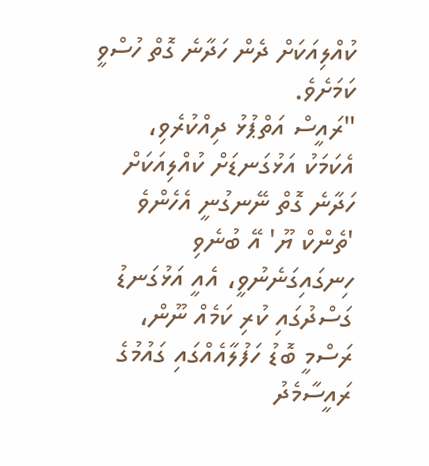ކުއްލިއަކަށް ދެން ހަދާނެ ގޮތް ހުސްވީ ކަމަށެވެ.
"ރައީސް އަތްޕުޅު ދިއްކުރެވި، އެކަމަކު އަޅުގަނޑަށް ކުއްލިއަކަށް ހަދާނެ ގޮތް ނޭނގުނީ އެހެންވެ 'ތެންކް ޔޫ' އޭ ބުނެވި ހިނގައިގަނެނުވީ، އެއީ އަޅުގަނޑު ގަސްދުގައި ކުރި ކަމެއް ނޫން، ރަސްމީ ބޮޑު ހަފުލާއެއްގައި ގައުމުގެ ރައީސާމެދު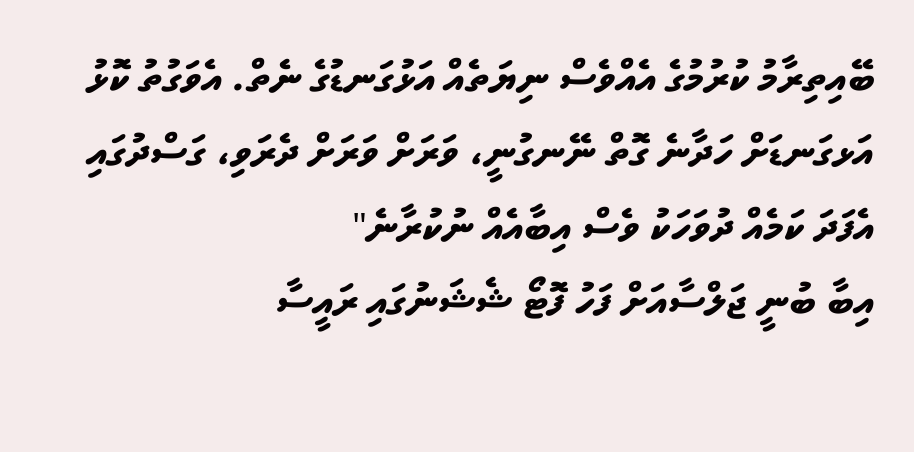ބޭއިތިރާމު ކުރުމުގެ އެއްވެސް ނިޔަތެއް އަޅުގަނޑުގެ ނެތް. އެވަގުތު ކޮޅު އަޅގަނޑަށް ހަދާނެ ގޮތް ނޭނގުނީ، ވަރަށް ވަރަށް ދެރަވި، ގަސްދުގައި އެފަދަ ކަމެއް ދުވަހަކު ވެސް އިބާއެއް ނުކުރާނެ"
އިބާ ބުނީ ޖަލްސާއަށް ފަހު ފޮޓޯ ޝެޝަނުގައި ރައީސާ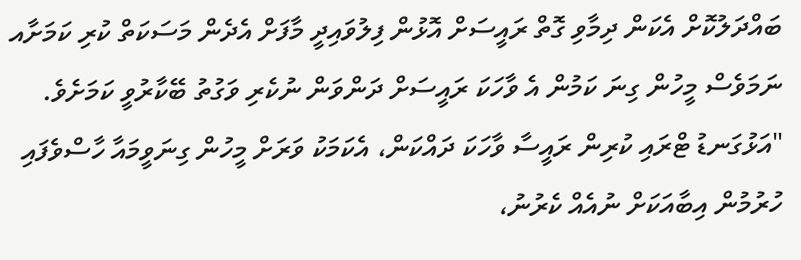ބައްދަލުކޮށް އެކަން ދިމާވި ގޮތް ރައީސަށް އޮޅުން ފިލުވައިދީ މާފަށް އެދެން މަސަކަތް ކުރި ކަމަށާއ ނަމަވެސް މީހުން ގިނަ ކަމުން އެ ވާހަކަ ރައީސަށް ދަންވަން ނުކެރި ވަގުތު ބޭކާރުވީ ކަމަށެވެ.
"އަޅުގަނޑު ޓްރައި ކުރިން ރައީސާ ވާހަކަ ދައްކަން، އެކަމަކު ވަރަށް މީހުން ގިނަވީމައާ ހާސްވެފައި ހުރުމުން އިބާއަކަށް ނުއެއް ކެރުނު،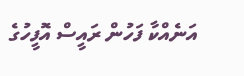އަނެއްކާ ފަހުން ރައީސް އޮފީހުގެ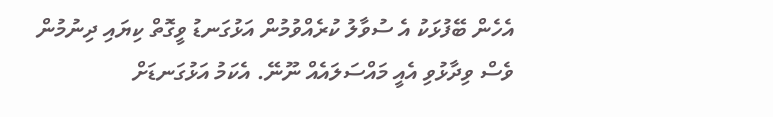އެހެން ބޭފުޅަކު އެ ސުވާލު ކުރެއްވުމުން އަޅުގަނޑު ވީގޮތް ކިޔައި ދިނުމުން ވެސް ވިދާޅުވި އެއީ މައްސަލައެއް ނޫނޭ. އެކަމު އަޅުގަނޑަށް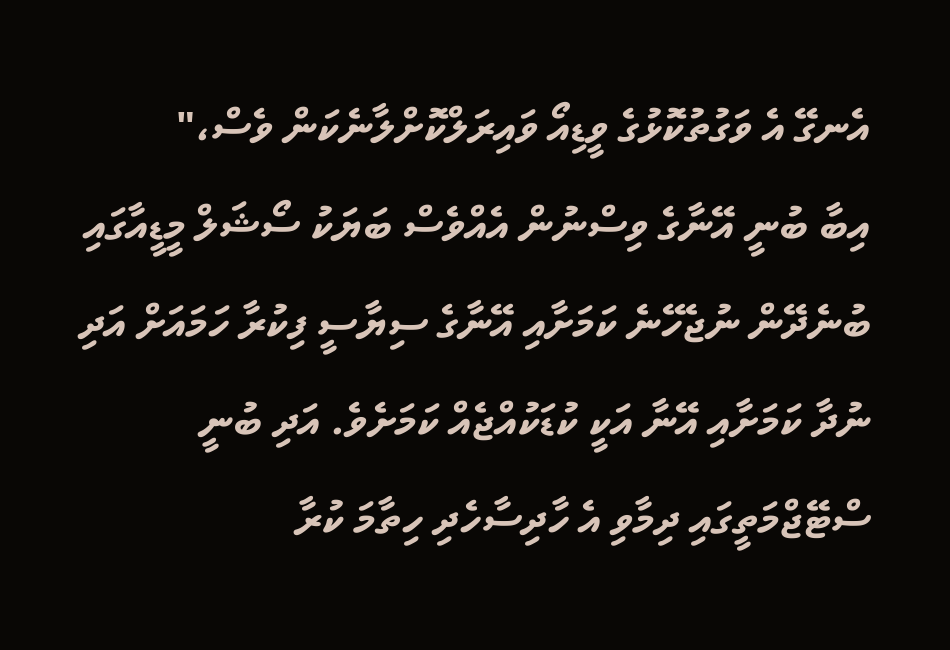އެނގޭ އެ ވަގުތުކޮޅުގެ ވީޑިއޯ ވައިރަލްކޮށްލާނެކަން ވެސް،"
އިބާ ބުނީ އޭނާގެ ވިސްނުން އެއްވެސް ބަޔަކު ސޯޝަލް މީޑީއާގައި ބުނެދޭން ނުޖެހޭނެ ކަމަށާއި އޭނާގެ ސިޔާސީ ފިކުރާ ހަމައަށް އަދި ނުދާ ކަމަށާއި އޭނާ އަކީ ކުޑަކުއްޖެއް ކަމަށެވެ. އަދި ބުނީ ސްޓޭޖްމަތީގައި ދިމާވި އެ ހާދިސާހެދި ހިތާމަ ކުރާ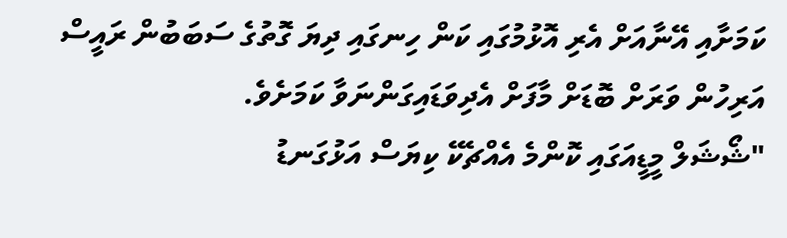ކަމަށާއި އޭނާއަށް އެރި އޮޅުމުގައި ކަން ހިނގައި ދިޔަ ގޮތުގެ ސަބަބުން ރައީސް އަރިހުން ވަރަށް ބޮޑަށް މާފަށް އެދިވަޑައިގަންނަވާ ކަމަށެވެ.
"ޝޯޝަލް މީޑީއަގައި ކޮންމެ އެއްޗެކޭ ކިޔަސް އަޅުގަނޑު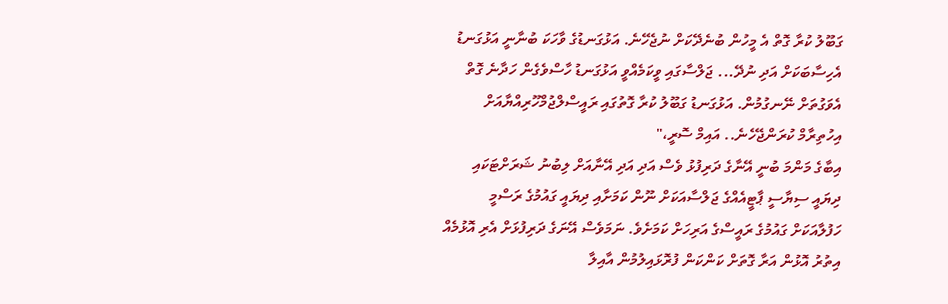ގަބޫލު ކުރާ ގޮތް އެ މީހުން ބުނެދޭކަށް ނުޖެހޭނެ. އަޅުގަނޑުގެ ވާހަކަ ބުނާނީ އަޅުގަނޑު އެހިސާބަކަށް އަދި ނުދޭ... ޖަލްސާގައި ވީކަމެއްވީ އަޅުގަނޑު ހާސްވެގެން ހަދާނެ ގޮތް އެވަގުތަށް ނޭނގުމުން. އަޅުގަނޑު ގަބޫލު ކުރާ ގޮތުގައި ރައީސްލްޖުމްހޫރިއްޔާއަށް އިހުތިރާމް ކުރަންޖޭހެނެ.. އައިމް ސޮރީ،"
އިބާގެ މަންމަ ބުނީ އޭނާގެ ދަރިފުޅު ވެސް އަދި އަދި އޭނާއަށް ލިބުނު ޝަރަށްޓަކައި ދިޔައީ ސިޔާސީ ޕާޓީއެއްގެ ޖަލްސާއަކަށް ނޫން ކަމަށާއި ދިޔައީ ގައުމުގެ ރަސްމީ ހަފުލާއަކަށް ގައުމުގެ ރައީސްގެ އަރިހަށް ކަމަށެވެ. ނަމަވެސް އޭނަގެ ދަރިފުޅަށް އެރި އޮޅުމެއް އިތުރު އޮޅުން އަރާ ގޮތަށް ކަންކަން ފުރޮޅައިލުމުން އާއިލާ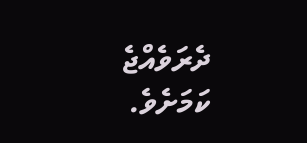ދެރަވެއްޖެ ކަމަށެވެ.